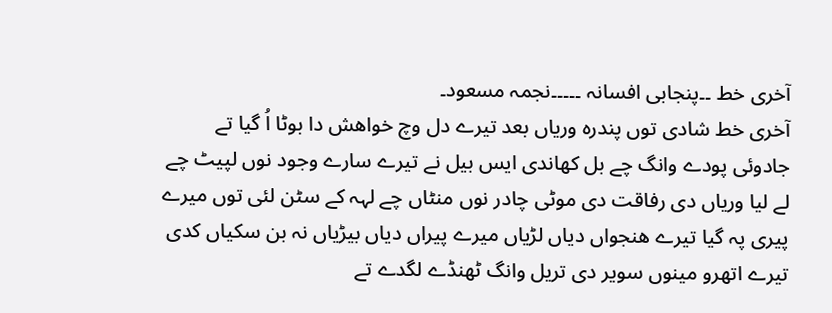آخری خط ۔۔پنجابی افسانہ ۔۔۔۔۔نجمہ مسعود۔
آخری خط شادی توں پندرہ وریاں بعد تیرے دل وچ خواھش دا بوٹا اُ گیا تے جادوئی پودے وانگ چے بل کھاندی ایس بیل نے تیرے سارے وجود نوں لپیٹ چے لے لیا وریاں دی رفاقت دی موٹی چادر نوں منٹاں چے لہہ کے سٹن لئی توں میرے پیری پہ گیا تیرے ھنجواں دیاں لڑیاں میرے پیراں دیاں بیڑیاں نہ بن سکیاں کدی تیرے اتھرو مینوں سویر دی تریل وانگ ٹھنڈے لگدے تے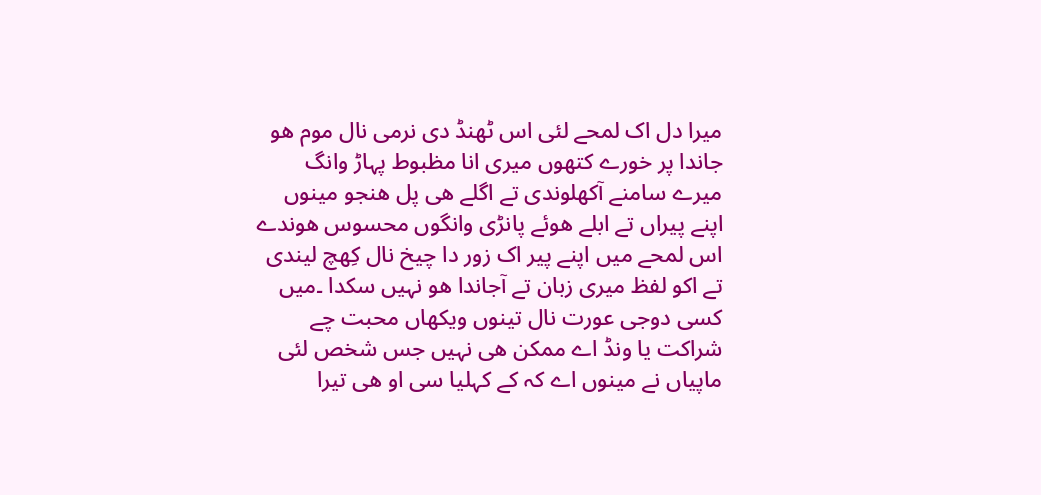میرا دل اک لمحے لئی اس ٹھنڈ دی نرمی نال موم ھو جاندا پر خورے کتھوں میری انا مظبوط پہاڑ وانگ میرے سامنے آکھلوندی تے اگلے ھی پل ھنجو مینوں اپنے پیراں تے ابلے ھوئے پانڑی وانگوں محسوس ھوندے اس لمحے میں اپنے پیر اک زور دا چیخ نال کِھچ لیندی تے اکو لفظ میری زبان تے آجاندا ھو نہیں سکدا ۔میں کسی دوجی عورت نال تینوں ویکھاں محبت چے شراکت یا ونڈ اے ممکن ھی نہیں جس شخص لئی ماپیاں نے مینوں اے کہ کے کہلیا سی او ھی تیرا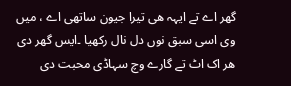گھر اے تے ایہہ ھی تیرا جیون ساتھی اے ، میں وی اسی سبق نوں دل نال رکھیا ۔ایس گھر دی ھر اک اٹ تے گارے وچ سہاڈی محبت دی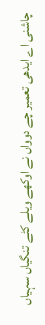چاشنی اے ایدھی تعمیر چے دوواں نے اوکھے ویلے کٹے تنگیاں سہیاں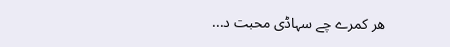ھر کمرے چے سہاڈی محبت د...